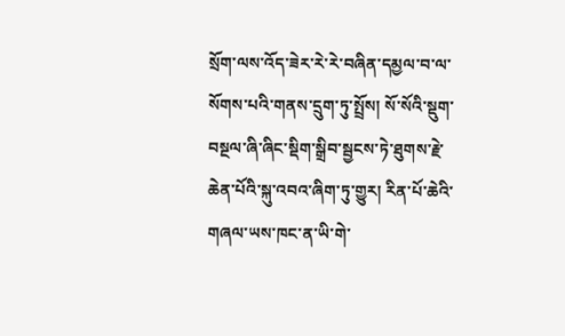སྲོག་ལས་འོད་ཟེར་རེ་རེ་བཞིན་དམྱལ་བ་ལ་སོགས་པའི་གནས་དྲུག་ཏུ་སྤྲོས། སོ་སོའི་སྡུག་བསྔལ་ཞི་ཞིང་སྡིག་སྒྲིབ་སྦྱངས་ཏེ་ཐུགས་རྗེ་ཆེན་པོའི་སྐུ་འབའ་ཞིག་ཏུ་གྱུར། རིན་པོ་ཆེའི་གཞལ་ཡས་ཁང་ན་ཡི་གེ་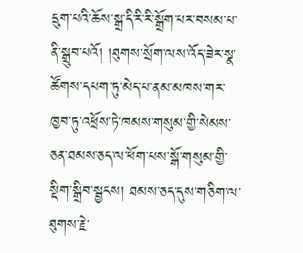དྲུག་པའི་ཆོས་སྒྲ་དི་རི་རི་སྒྲོག་པར་བསམ་པ་ནི་སྒྲུབ་པའོ། །ཐུགས་སྲོག་ལས་འོད་ཟེར་སྣ་ཚོགས་དཔག་ཏུ་མེད་པ་ནམ་མཁས་གར་ཁྱབ་ཏུ་འཕྲོས་ཏེ་ཁམས་གསུམ་གྱི་སེམས་ཅན་ཐམས་ཅད་ལ་ཕོག་པས་སྒོ་གསུམ་གྱི་སྡིག་སྒྲིབ་སྦྱངས། ཐམས་ཅད་དུས་གཅིག་ལ་ཐུགས་རྗེ་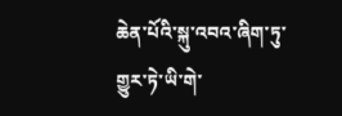ཆེན་པོའི་སྐུ་འབའ་ཞིག་ཏུ་གྱུར་ཏེ་ཡི་གེ་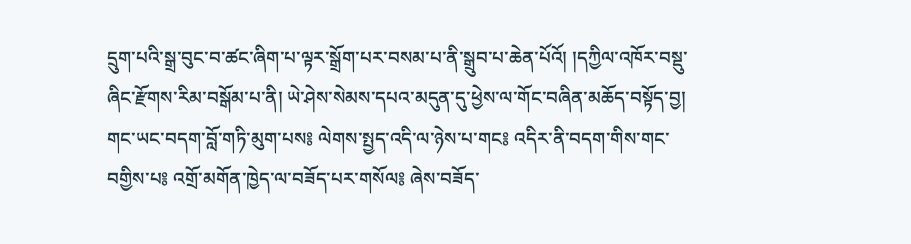དྲུག་པའི་སྒྲ་བུང་བ་ཚང་ཞིག་པ་ལྟར་སྒྲོག་པར་བསམ་པ་ནི་སྒྲུབ་པ་ཆེན་པོའོ། །དཀྱིལ་འཁོར་བསྡུ་ཞིང་རྫོགས་རིམ་བསྒོམ་པ་ནི། ཡེ་ཤེས་སེམས་དཔའ་མདུན་དུ་ཕྱེས་ལ་གོང་བཞིན་མཆོད་བསྟོད་བྱ། གང་ཡང་བདག་བློ་གཏི་མུག་པས༔ ལེགས་སྤྱད་འདི་ལ་ཉེས་པ་གང༔ འདིར་ནི་བདག་གིས་གང་བགྱིས་པ༔ འགྲོ་མགོན་ཁྱེད་ལ་བཟོད་པར་གསོལ༔ ཞེས་བཟོད་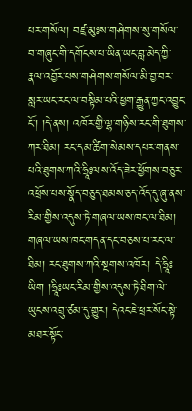པར་གསོལ། བཛྲ་མུཿས་གཤེགས་སུ་གསོལ་བ་གཞུང་གི་དགོངས་པ་ཡིན་ཡང་བླ་མེད་ཀྱི་རྣལ་འབྱོར་པས་གཤེགས་གསོལ་མི་བྱ་བར་སླར་ཡང་རང་ལ་བསྟིམ་པའི་ཕྱག་རྒྱུན་ཀྱང་འབྱུང་ངོ་། །དེ་ནས། འཁོར་གྱི་ལྷ་གཉིས་རང་གི་ཐུགས་ཀར་ཐིམ། རང་དམ་ཚིག་སེམས་དཔར་གནས་པའི་ཐུགས་ཀའི་ཧྲཱིཿལས་འོད་ཟེར་ཕྱོགས་བཅུར་འཕྲོས་པས་སྣོད་བཅུད་ཐམས་ཅད་འོད་དུ་ཞུ་ནས་རིམ་གྱིས་འདུས་ཏེ་གཞལ་ཡས་ཁང་ལ་ཐིམ། གཞལ་ཡས་ཁང་གདན་དང་བཅས་པ་རང་ལ་ཐིམ། རང་ཐུགས་ཀའི་སྔགས་འཁོར། དེ་ཧྲཱིཿཡིག །ཧྲཱིཿཡང་རིམ་གྱིས་འདུས་ཏེ་ཐིག་ལེ་ཡུངས་འབྲུ་ཙམ་དུ་གྱུར། དེའང་ཇེ་ཕྲར་སོང་སྟེ་མཐར་སྟོང་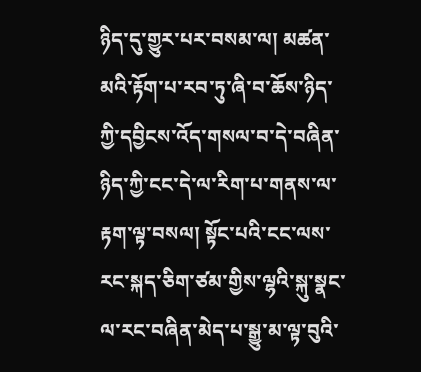ཉིད་དུ་གྱུར་པར་བསམ་ལ། མཚན་མའི་རྟོག་པ་རབ་ཏུ་ཞི་བ་ཆོས་ཉིད་ཀྱི་དབྱིངས་འོད་གསལ་བ་དེ་བཞིན་ཉིད་ཀྱི་ངང་དེ་ལ་རིག་པ་གནས་ལ་རྟག་ལྟ་བསལ། སྟོང་པའི་ངང་ལས་རང་སྐད་ཅིག་ཙམ་གྱིས་ལྷའི་སྐུ་སྣང་ལ་རང་བཞིན་མེད་པ་སྒྱུ་མ་ལྟ་བུའི་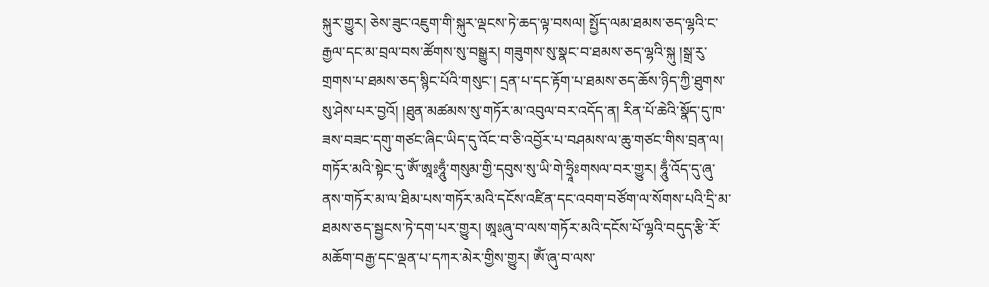སྐུར་གྱུར། ཅེས་ཟུང་འཇུག་གི་སྐུར་ལྡངས་ཏེ་ཆད་ལྟ་བསལ། སྤྱོད་ལམ་ཐམས་ཅད་ལྷའི་ང་རྒྱལ་དང་མ་བྲལ་བས་ཚོགས་སུ་བསྒྱུར། གཟུགས་སུ་སྣང་བ་ཐམས་ཅད་ལྷའི་སྐུ །སྒྲ་རུ་གྲགས་པ་ཐམས་ཅད་སྙིང་པོའི་གསུང་། དྲན་པ་དང་རྟོག་པ་ཐམས་ཅད་ཆོས་ཉིད་ཀྱི་ཐུགས་སུ་ཤེས་པར་བྱའོ། །ཐུན་མཚམས་སུ་གཏོར་མ་འབུལ་བར་འདོད་ན། རིན་པོ་ཆེའི་སྣོད་དུ་ཁ་ཟས་བཟང་དགུ་གཙང་ཞིང་ཡིད་དུ་འོང་བ་ཅི་འབྱོར་པ་བཤམས་ལ་ཆུ་གཙང་གིས་བྲན་ལ། གཏོར་མའི་སྟེང་དུ་ཨོཾ་ཨཱཿཧཱུྃ་གསུམ་གྱི་དབུས་སུ་ཡི་གེ་ཧྲཱིཿགསལ་བར་གྱུར། ཧཱུྃ་འོད་དུ་ཞུ་ནས་གཏོར་མ་ལ་ཐིམ་པས་གཏོར་མའི་དངོས་འཛིན་དང་འབག་བཙོག་ལ་སོགས་པའི་དྲི་མ་ཐམས་ཅད་སྦྱངས་ཏེ་དག་པར་གྱུར། ཨཱཿཞུ་བ་ལས་གཏོར་མའི་དངོས་པོ་ལྷའི་བདུད་རྩི་རོ་མཆོག་བརྒྱ་དང་ལྡན་པ་དཀར་མེར་གྱིས་གྱུར། ཨོཾ་ཞུ་བ་ལས་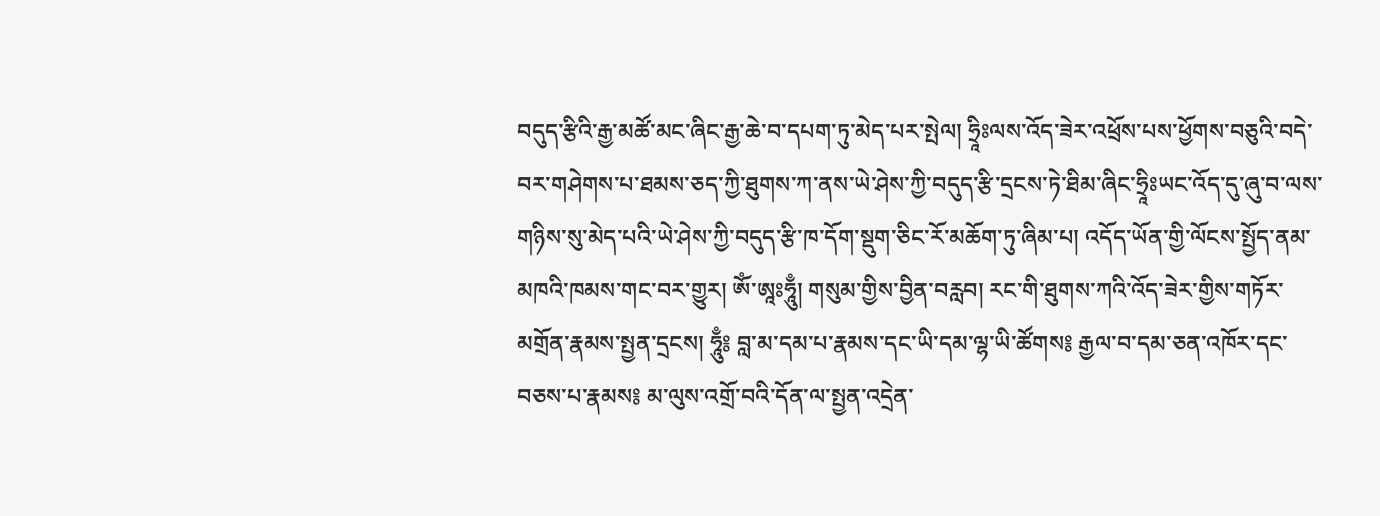བདུད་རྩིའི་རྒྱ་མཚོ་མང་ཞིང་རྒྱ་ཆེ་བ་དཔག་ཏུ་མེད་པར་སྤེལ། ཧྲཱིཿལས་འོད་ཟེར་འཕྲོས་པས་ཕྱོགས་བཅུའི་བདེ་བར་གཤེགས་པ་ཐམས་ཅད་ཀྱི་ཐུགས་ཀ་ནས་ཡེ་ཤེས་ཀྱི་བདུད་རྩི་དྲངས་ཏེ་ཐིམ་ཞིང་ཧྲཱིཿཡང་འོད་དུ་ཞུ་བ་ལས་གཉིས་སུ་མེད་པའི་ཡེ་ཤེས་ཀྱི་བདུད་རྩི་ཁ་དོག་སྡུག་ཅིང་རོ་མཆོག་ཏུ་ཞིམ་པ། འདོད་ཡོན་གྱི་ལོངས་སྤྱོད་ནམ་མཁའི་ཁམས་གང་བར་གྱུར། ཨོཾ་ཨཱཿཧཱུྃ། གསུམ་གྱིས་བྱིན་བརླབ། རང་གི་ཐུགས་ཀའི་འོད་ཟེར་གྱིས་གཏོར་མགྲོན་རྣམས་སྤྱན་དྲངས། ཧཱུྃ༔ བླ་མ་དམ་པ་རྣམས་དང་ཡི་དམ་ལྷ་ཡི་ཚོགས༔ རྒྱལ་བ་དམ་ཅན་འཁོར་དང་བཅས་པ་རྣམས༔ མ་ལུས་འགྲོ་བའི་དོན་ལ་སྤྱན་འདྲེན་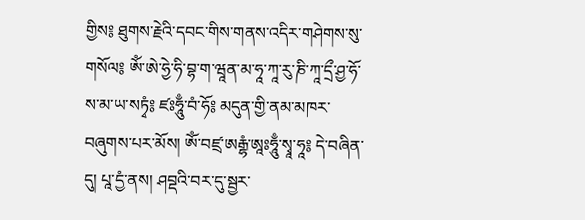གྱིས༔ ཐུགས་རྗེའི་དབང་གིས་གནས་འདིར་གཤེགས་སུ་གསོལ༔ ཨོཾ་ཨེ་ཧྱེ་ཧི་བྷ་ག་ཝཱན་མ་ཧཱ་ཀཱ་རུ་ཎི་ཀཱ་དྲྀ་ཤྱ་ཧོ་ས་མ་ཡ་སཏྭཾ༔ ཛཿཧཱུྃ་བཾ་ཧོ༔ མདུན་གྱི་ནམ་མཁར་བཞུགས་པར་མོས། ཨོཾ་བཛྲ་ཨརྒྷཾ་ཨཱཿཧཱུྃ་སྭཱ་ཧཱ༔ དེ་བཞིན་དུ། པཱ་དྱཾ་ནས། ཤབྡའི་བར་དུ་སྦྱར་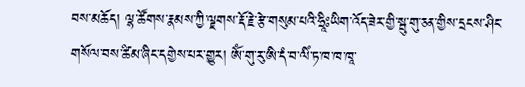བས་མཆོད། ལྷ་ཚོགས་རྣམས་ཀྱི་ལྗགས་རྡོ་རྗེ་རྩེ་གསུམ་པའི་ཧྲཱིཿཡིག་འོད་ཟེར་གྱི་སྦུ་གུ་ཅན་གྱིས་དྲངས་ཤིང་གསོལ་བས་ཚིམ་ཞིང་དགྱེས་པར་གྱུར། ཨོཾ་གུ་རུ་ཨི་དཾ་བ་ལིཾ་ཏ་ཁ་ཁ་ཁཱ་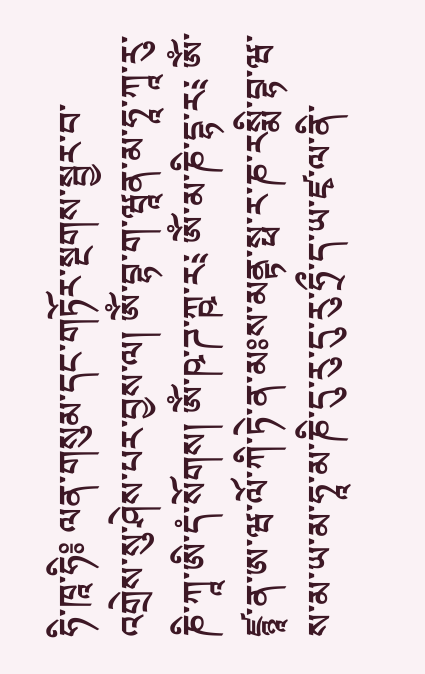ཧི་ཁཱ་ཧི༔ ལན་གསུམ་དང་གཏོར་སྔགས་སྦྱར་བ་འགྲེས་སུ་ཤེས་པར་བྱས་ལ། ཨོཾ་བྷ་ག་ཝཱན་མ་ཧཱ་ཀཱ་རུ་ཎི་ཀཱ་ཨི་དཾ་སོགས། ཨོཾ་ཥ་ཌ་ཀྵ་ར༴ ཨོཾ་མ་ཎི་དྷ་ར༴ ཨོཾ་ཛྙཱ་ན་ཨ་ཝ་ལོ་ཀི་ཏེ་ན་མཿས་མནྟ་སྥ་ར་ཎ་རསྨི་བྷ་ཝ་ས་མ་ཡ་མ་ཧཱ་མ་ཎི་དུ་རུ་དུ་རུ་ཧྲྀ་ད་ཡ་ཛྭ་ལ་ནི་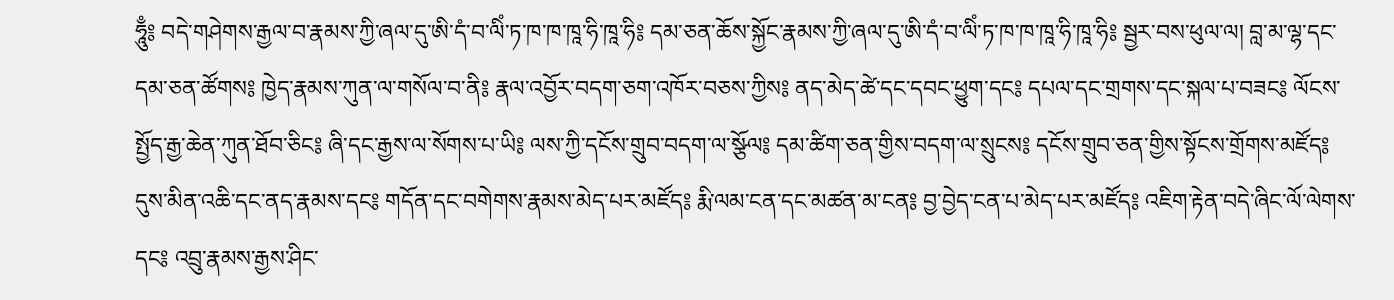ཧཱུྃ༔ བདེ་གཤེགས་རྒྱལ་བ་རྣམས་ཀྱི་ཞལ་དུ་ཨི་དཾ་བ་ལིཾ་ཏ་ཁ་ཁ་ཁཱ་ཧི་ཁཱ་ཧི༔ དམ་ཅན་ཆོས་སྐྱོང་རྣམས་ཀྱི་ཞལ་དུ་ཨི་དཾ་བ་ལིཾ་ཏ་ཁ་ཁ་ཁཱ་ཧི་ཁཱ་ཧི༔ སྦྱར་བས་ཕུལ་ལ། བླ་མ་ལྷ་དང་དམ་ཅན་ཚོགས༔ ཁྱེད་རྣམས་ཀུན་ལ་གསོལ་བ་ནི༔ རྣལ་འབྱོར་བདག་ཅག་འཁོར་བཅས་ཀྱིས༔ ནད་མེད་ཚེ་དང་དབང་ཕྱུག་དང༔ དཔལ་དང་གྲགས་དང་སྐལ་པ་བཟང༔ ལོངས་སྤྱོད་རྒྱ་ཆེན་ཀུན་ཐོབ་ཅིང༔ ཞི་དང་རྒྱས་ལ་སོགས་པ་ཡི༔ ལས་ཀྱི་དངོས་གྲུབ་བདག་ལ་སྩོལ༔ དམ་ཚིག་ཅན་གྱིས་བདག་ལ་སྲུངས༔ དངོས་གྲུབ་ཅན་གྱིས་སྟོངས་གྲོགས་མཛོད༔ དུས་མིན་འཆི་དང་ནད་རྣམས་དང༔ གདོན་དང་བགེགས་རྣམས་མེད་པར་མཛོད༔ རྨི་ལམ་ངན་དང་མཚན་མ་ངན༔ བྱ་བྱེད་ངན་པ་མེད་པར་མཛོད༔ འཇིག་རྟེན་བདེ་ཞིང་ལོ་ལེགས་དང༔ འབྲུ་རྣམས་རྒྱས་ཤིང་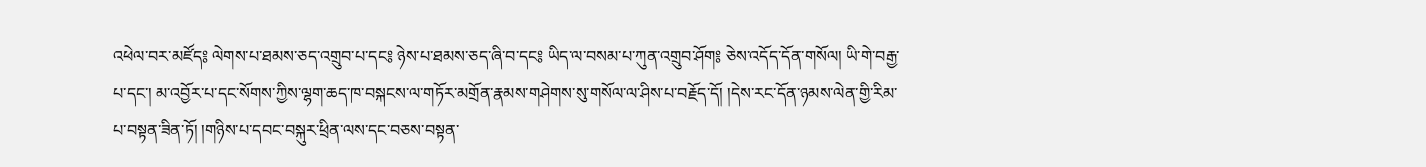འཕེལ་བར་མཛོད༔ ལེགས་པ་ཐམས་ཅད་འགྲུབ་པ་དང༔ ཉེས་པ་ཐམས་ཅད་ཞི་བ་དང༔ ཡིད་ལ་བསམ་པ་ཀུན་འགྲུབ་ཤོག༔ ཅེས་འདོད་དོན་གསོལ། ཡི་གེ་བརྒྱ་པ་དང་། མ་འབྱོར་པ་དང་སོགས་ཀྱིས་ལྷག་ཆད་ཁ་བསྐངས་ལ་གཏོར་མགྲོན་རྣམས་གཤེགས་སུ་གསོལ་ལ་ཤིས་པ་བརྗོད་དོ། །དེས་རང་དོན་ཉམས་ལེན་གྱི་རིམ་པ་བསྟན་ཟིན་ཏོ། །གཉིས་པ་དབང་བསྐུར་ཕྲིན་ལས་དང་བཅས་བསྟན་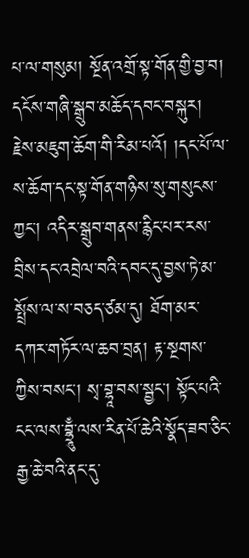པ་ལ་གསུམ། སྔོན་འགྲོ་སྟ་གོན་གྱི་བྱ་བ། དངོས་གཞི་སྒྲུབ་མཆོད་དབང་བསྐུར། རྗེས་མཇུག་ཆོག་གི་རིམ་པའོ། །དང་པོ་ལ་ས་ཆོག་དང་སྟ་གོན་གཉིས་སུ་གསུངས་ཀྱང་། འདིར་སྒྲུབ་གནས་རྙིང་པར་རས་བྲིས་དང་འབྲེལ་བའི་དབང་དུ་བྱས་ཏེ་མ་སྤྲོས་ལ་ས་བཅད་ཙམ་དུ། ཐོག་མར་དཀར་གཏོར་ལ་ཆབ་བྲན། རྟ་སྔགས་ཀྱིས་བསང་། སྭ་བྷཱ་བས་སྦྱང་། སྟོང་པའི་ངང་ལས་བྷྲཱུྃ་ལས་རིན་པོ་ཆེའི་སྣོད་ཟབ་ཅིང་རྒྱ་ཆེ་བའི་ནང་དུ་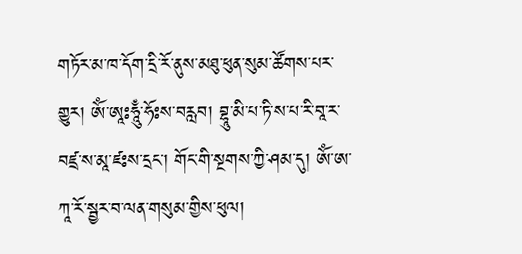གཏོར་མ་ཁ་དོག་དྲི་རོ་ནུས་མཐུ་ཕུན་སུམ་ཚོགས་པར་གྱུར། ཨོཾ་ཨཱཿཧཱུྃ་ཧོཿས་བརླབ། བྷཱུ་མི་པ་ཏི་ས་པ་རི་བཱ་ར་བཛྲ་ས་མཱ་ཛཿས་དྲང་། གོང་གི་སྔགས་ཀྱི་ཤམ་དུ། ཨོཾ་ཨ་ཀཱ་རོ་སྦྱར་བ་ལན་གསུམ་གྱིས་ཕུལ།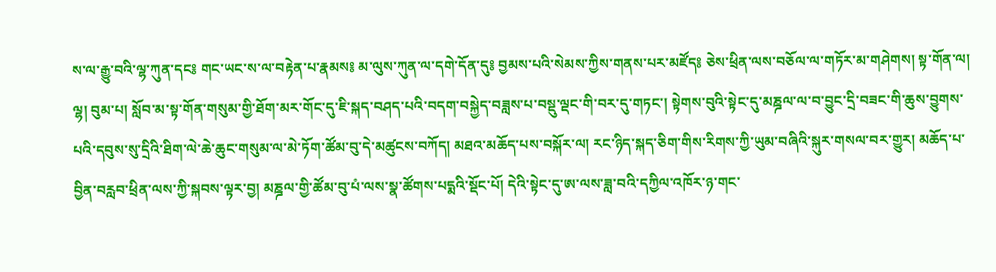ས་ལ་རྒྱུ་བའི་ལྷ་ཀུན་དང༔ གང་ཡང་ས་ལ་བརྟེན་པ་རྣམས༔ མ་ལུས་ཀུན་ལ་དགེ་དོན་དུ༔ བྱམས་པའི་སེམས་ཀྱིས་གནས་པར་མཛོད༔ ཅེས་ཕྲིན་ལས་བཅོལ་ལ་གཏོར་མ་གཤེགས། སྟ་གོན་ལ། ལྷ། བུམ་པ། སློབ་མ་སྟ་གོན་གསུམ་གྱི་ཐོག་མར་གོང་དུ་ཇི་སྐད་བཤད་པའི་བདག་བསྐྱེད་བཟླས་པ་བསྡུ་ལྡང་གི་བར་དུ་གཏང་། སྟེགས་བུའི་སྟེང་དུ་མཎྜལ་ལ་བ་བྱུང་དྲི་བཟང་གི་ཆུས་བྱུགས་པའི་དབུས་སུ་དྲིའི་ཐིག་ལེ་ཆེ་ཆུང་གསུམ་ལ་མེ་ཏོག་ཚོམ་བུ་དེ་མཚུངས་བཀོད། མཐའ་མཆོད་པས་བསྐོར་ལ། རང་ཉིད་སྐད་ཅིག་གིས་རིགས་ཀྱི་ཡུམ་བཞིའི་སྐུར་གསལ་བར་གྱུར། མཆོད་པ་བྱིན་བརླབ་ཕྲིན་ལས་ཀྱི་སྐབས་ལྟར་བྱ། མཎྜལ་གྱི་ཚོམ་བུ་པཾ་ལས་སྣ་ཚོགས་པདྨའི་སྡོང་པོ། དེའི་སྟེང་དུ་ཨ་ལས་ཟླ་བའི་དཀྱིལ་འཁོར་ཉ་གང་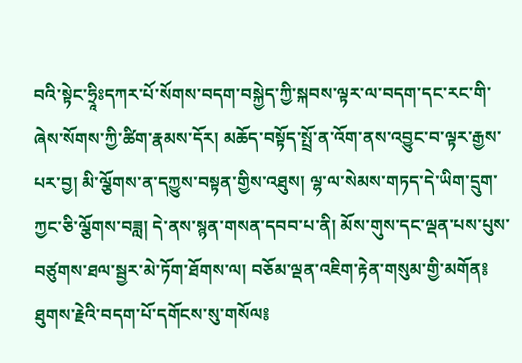བའི་སྟེང་ཧྲཱིཿདཀར་པོ་སོགས་བདག་བསྐྱེད་ཀྱི་སྐབས་ལྟར་ལ་བདག་དང་རང་གི་ཞེས་སོགས་ཀྱི་ཚིག་རྣམས་དོར། མཆོད་བསྟོད་སྤྲོ་ན་འོག་ནས་འབྱུང་བ་ལྟར་རྒྱས་པར་བྱ། མི་ལྕོགས་ན་དཀྱུས་བསྟན་གྱིས་འཐུས། ལྷ་ལ་སེམས་གཏད་དེ་ཡིག་དྲུག་ཀྱང་ཅི་ལྕོགས་བཟླ། དེ་ནས་སྙན་གསན་དབབ་པ་ནི། མོས་གུས་དང་ལྡན་པས་པུས་བཙུགས་ཐལ་སྦྱར་མེ་ཏོག་ཐོགས་ལ། བཅོམ་ལྡན་འཇིག་རྟེན་གསུམ་གྱི་མགོན༔ ཐུགས་རྗེའི་བདག་པོ་དགོངས་སུ་གསོལ༔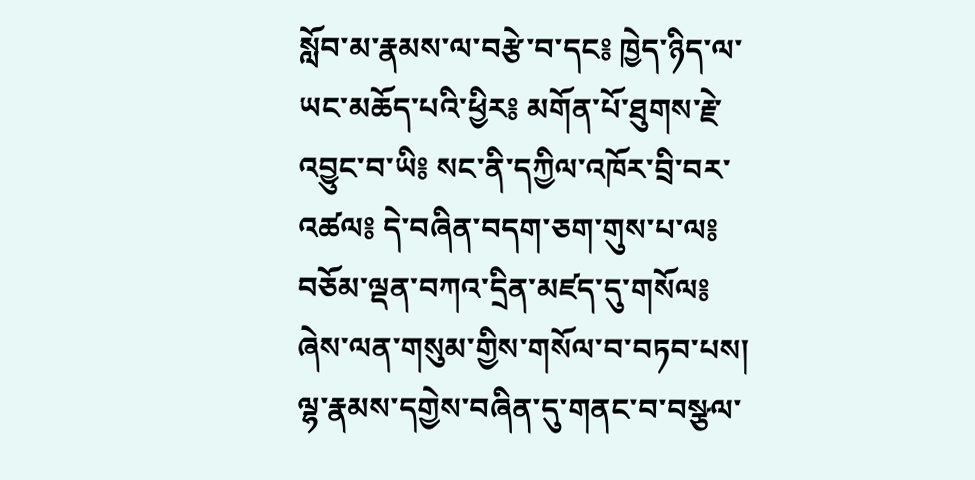སློབ་མ་རྣམས་ལ་བརྩེ་བ་དང༔ ཁྱེད་ཉིད་ལ་ཡང་མཆོད་པའི་ཕྱིར༔ མགོན་པོ་ཐུགས་རྗེ་འབྱུང་བ་ཡི༔ སང་ནི་དཀྱིལ་འཁོར་བྲི་བར་འཚལ༔ དེ་བཞིན་བདག་ཅག་གུས་པ་ལ༔ བཅོམ་ལྡན་བཀའ་དྲིན་མཛད་དུ་གསོལ༔ ཞེས་ལན་གསུམ་གྱིས་གསོལ་བ་བཏབ་པས། ལྷ་རྣམས་དགྱེས་བཞིན་དུ་གནང་བ་བསྩལ་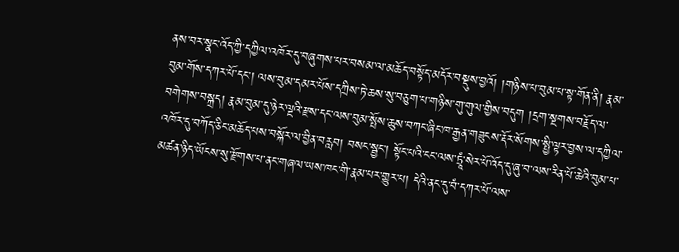ནས་བར་སྣང་འོད་ཀྱི་དཀྱིལ་འཁོར་དུ་བཞུགས་པར་བསམ་ལ་མཆོད་བསྟོད་མདོར་བསྡུས་བྱའོ། །གཉིས་པ་བུམ་པ་སྟ་གོན་ནི། རྣམ་བུམ་གོས་དཀར་པོ་དང་། ལས་བུམ་དམར་པོས་དཀྲིས་ཏེ་ཆས་སུ་བཅུག་པ་གཉིས་གུ་གུལ་གྱིས་བདུག །དྲག་སྔགས་བརྗོད་ལ་བགེགས་བསྐྲད། རྣམ་བུམ་དུ་ཉེར་ལྔའི་རྫས་དང་ལས་བུམ་སྤོས་ཆུས་བཀང་ཞིང་ཁ་རྒྱན་གཟུངས་རྡོར་སོགས་སྤྱི་ལྟར་བྱས་ལ་དཀྱིལ་འཁོར་དུ་བཀོད་ཅིང་མཆོད་པས་བསྐོར་ལ་བྱིན་བརླབ། བསང་སྦྱང་། སྟོང་པའི་ངང་ལས་ཏྲཱཾ་སེར་པོ་འོད་དུ་ཞུ་བ་ལས་རིན་པོ་ཆེའི་བུམ་པ་མཚན་ཉིད་ཡོངས་སུ་རྫོགས་པ་ནང་གཞལ་ཡས་ཁང་གི་རྣམ་པར་གྱུར་པ། དེའི་ནང་དུ་བཾ་དཀར་པོ་ལས་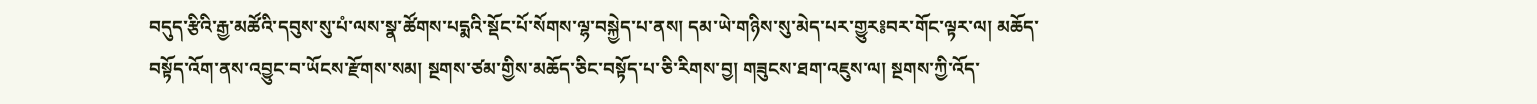བདུད་རྩིའི་རྒྱ་མཚོའི་དབུས་སུ་པཾ་ལས་སྣ་ཚོགས་པདྨའི་སྡོང་པོ་སོགས་ལྷ་བསྐྱེད་པ་ནས། དམ་ཡེ་གཉིས་སུ་མེད་པར་གྱུར༔བར་གོང་ལྟར་ལ། མཆོད་བསྟོད་འོག་ནས་འབྱུང་བ་ཡོངས་རྫོགས་སམ། སྔགས་ཙམ་གྱིས་མཆོད་ཅིང་བསྟོད་པ་ཅི་རིགས་བྱ། གཟུངས་ཐག་འཇུས་ལ། སྔགས་ཀྱི་འོད་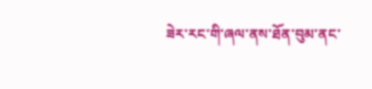ཟེར་རང་གི་ཞལ་ནས་ཐོན་བུམ་ནང་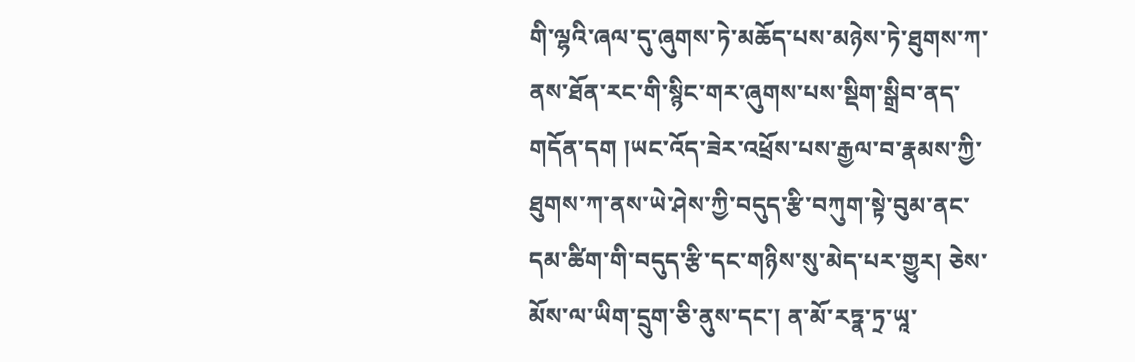གི་ལྷའི་ཞལ་དུ་ཞུགས་ཏེ་མཆོད་པས་མཉེས་ཏེ་ཐུགས་ཀ་ནས་ཐོན་རང་གི་སྙིང་གར་ཞུགས་པས་སྡིག་སྒྲིབ་ནད་གདོན་དག །ཡང་འོད་ཟེར་འཕྲོས་པས་རྒྱལ་བ་རྣམས་ཀྱི་ཐུགས་ཀ་ནས་ཡེ་ཤེས་ཀྱི་བདུད་རྩི་བཀུག་སྟེ་བུམ་ནང་དམ་ཚིག་གི་བདུད་རྩི་དང་གཉིས་སུ་མེད་པར་གྱུར། ཅེས་མོས་ལ་ཡིག་དྲུག་ཅི་ནུས་དང་། ན་མོ་རཏྣ་ཏྲ་ཡཱ་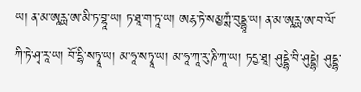ཡ། ན་མ་ཨཱརྻ་ཨ་མི་ཏ་བྷཱ་ཡ། ཏ་ཐཱ་ག་ཏཱ་ཡ། ཨརྷ་ཏེ་སམྱཀྶཾ་བུདྡྷཱ་ཡ། ན་མ་ཨཱརྻ་ཨ་བ་ལོ་ཀི་ཏེ་ཤྭ་རཱ་ཡ། བོ་དྷི་སཏྭཱ་ཡ། མ་ཧཱ་སཏྭཱ་ཡ། མ་ཧཱ་ཀཱ་རུ་ཎི་ཀཱ་ཡ། ཏདྱ་ཐཱ། ཤུདྡྷེ་བི་ཤུདྡྷེ། ཤུདྡྷ་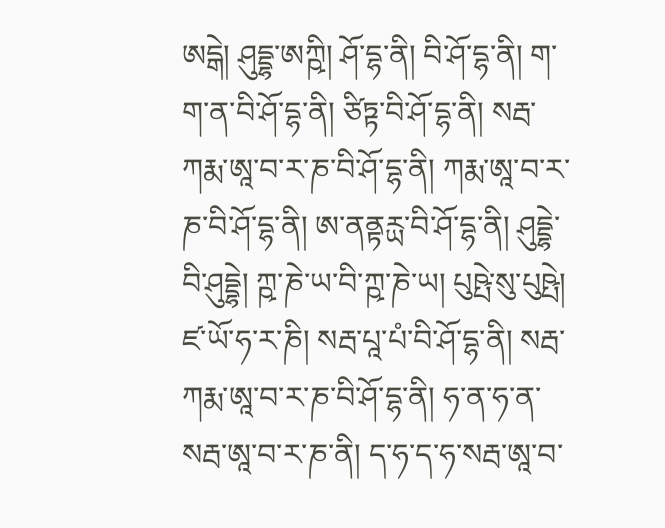ཨདྒེ། ཤུདྡྷ་ཨཀྵི། ཤོ་དྷ་ནི། བི་ཤོ་དྷ་ནི། ག་ག་ན་བི་ཤོ་དྷ་ནི། ཙིཏྟ་བི་ཤོ་དྷ་ནི། སརྦ་ཀརྨ་ཨཱ་བ་ར་ཎ་བི་ཤོ་དྷ་ནི། ཀརྨ་ཨཱ་བ་ར་ཎ་བི་ཤོ་དྷ་ནི། ཨ་ནནྟརྻ་བི་ཤོ་དྷ་ནི། ཤུདྡྷེ་བི་ཤུདྡྷེ། ཀྵ་ཎེ་ཡ་བི་ཀྵ་ཎེ་ཡ། པུཥྤེ་སུ་པུཥྤེ། ཛ་ཡོ་ཧ་ར་ཎི། སརྦ་པཱ་པཾ་བི་ཤོ་དྷ་ནི། སརྦ་ཀརྨ་ཨཱ་བ་ར་ཎ་བི་ཤོ་དྷ་ནི། ཧ་ན་ཧ་ན་སརྦ་ཨཱ་བ་ར་ཎ་ནི། ད་ཧ་ད་ཧ་སརྦ་ཨཱ་བ་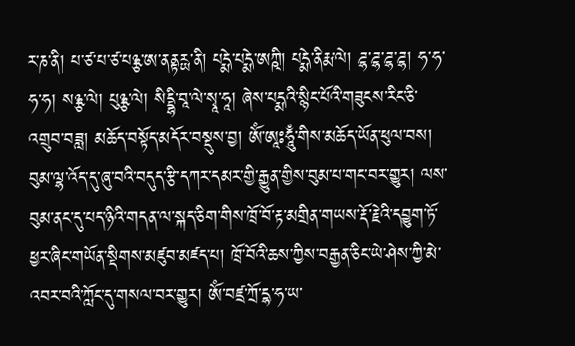ར་ཎ་ནི། པ་ཙ་པ་ཙ་པཉྩ་ཨ་ནནྟརྻ་ནི། པདྨེ་པདྨེ་ཨཀྵི། པདྨེ་ནིརྨ་ལེ། ཌྷ་ཌྷ་ཌྷ་ཌྷ། ཧ་ཧ་ཧ་ཧ། སཉྩ་ལེ། པུཉྩ་ལེ། སིདྡྷི་བཱ་ལེ་སྭཱ་ཧཱ། ཞེས་པདྨའི་སྙིང་པོའི་གཟུངས་རིང་ཅི་འགྲུབ་བཟླ། མཆོད་བསྟོད་མདོར་བསྡུས་བྱ། ཨོཾ་ཨཱཿཧཱུྃ་གིས་མཆོད་ཡོན་ཕུལ་བས། བུམ་ལྷ་འོད་དུ་ཞུ་བའི་བདུད་རྩི་དཀར་དམར་གྱི་རྒྱུན་གྱིས་བུམ་པ་གང་བར་གྱུར། ལས་བུམ་ནང་དུ་པད་ཉིའི་གདན་ལ་སྐད་ཅིག་གིས་ཁྲོ་བོ་རྟ་མགྲིན་གཡས་རྡོ་རྗེའི་དབྱུག་ཏོ་ཕྱར་ཞིང་གཡོན་སྡིགས་མཛུབ་མཛད་པ། ཁྲོ་བོའི་ཆས་ཀྱིས་བརྒྱན་ཅིང་ཡེ་ཤེས་ཀྱི་མེ་འབར་བའི་ཀློང་དུ་གསལ་བར་གྱུར། ཨོཾ་བཛྲ་ཀྲོ་དྷ་ཧ་ཡ་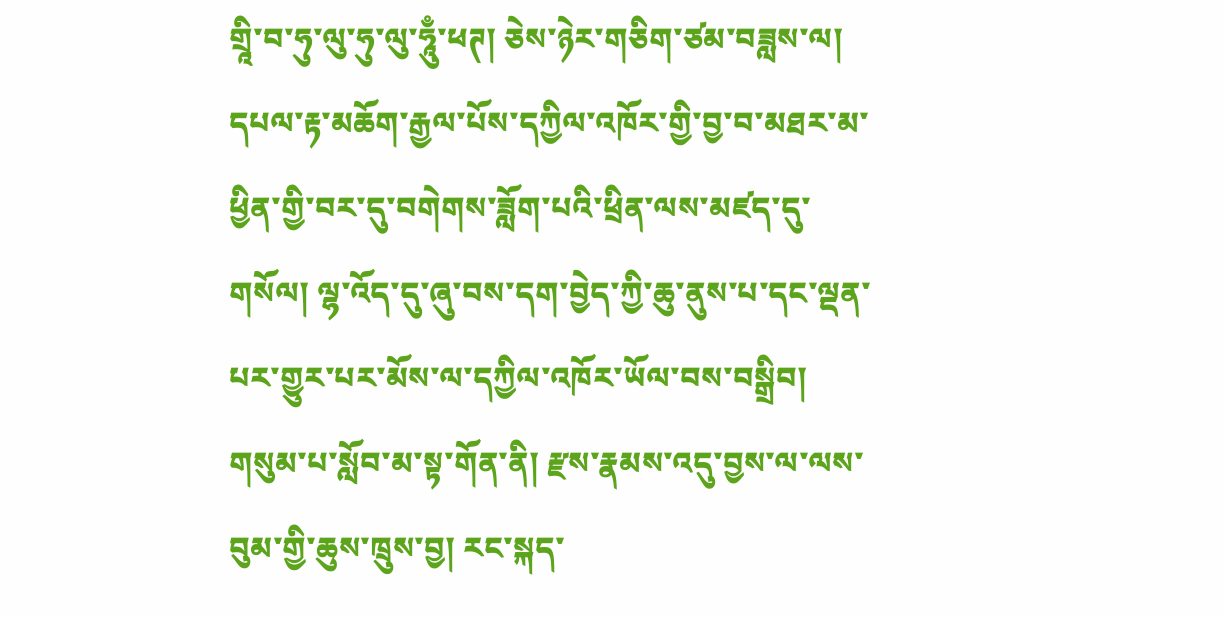གྲཱི་བ་ཧུ་ལུ་ཧུ་ལུ་ཧཱུྃ་ཕཊ། ཅེས་ཉེར་གཅིག་ཙམ་བཟླས་ལ། དཔལ་རྟ་མཆོག་རྒྱལ་པོས་དཀྱིལ་འཁོར་གྱི་བྱ་བ་མཐར་མ་ཕྱིན་གྱི་བར་དུ་བགེགས་ཟློག་པའི་ཕྲིན་ལས་མཛད་དུ་གསོལ། ལྷ་འོད་དུ་ཞུ་བས་དག་བྱེད་ཀྱི་ཆུ་ནུས་པ་དང་ལྡན་པར་གྱུར་པར་མོས་ལ་དཀྱིལ་འཁོར་ཡོལ་བས་བསྒྲིབ། གསུམ་པ་སློབ་མ་སྟ་གོན་ནི། རྫས་རྣམས་འདུ་བྱས་ལ་ལས་བུམ་གྱི་ཆུས་ཁྲུས་བྱ། རང་སྐད་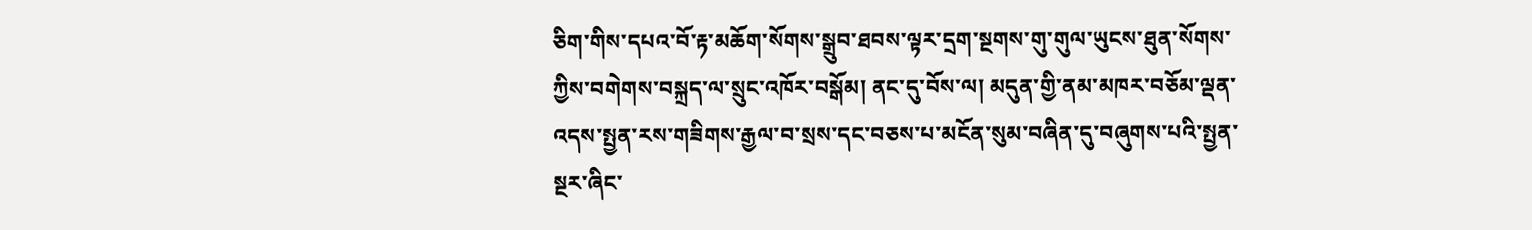ཅིག་གིས་དཔའ་བོ་རྟ་མཆོག་སོགས་སྒྲུབ་ཐབས་ལྟར་དྲག་སྔགས་གུ་གུལ་ཡུངས་ཐུན་སོགས་ཀྱིས་བགེགས་བསྐྲད་ལ་སྲུང་འཁོར་བསྒོམ། ནང་དུ་བོས་ལ། མདུན་གྱི་ནམ་མཁར་བཅོམ་ལྡན་འདས་སྤྱན་རས་གཟིགས་རྒྱལ་བ་སྲས་དང་བཅས་པ་མངོན་སུམ་བཞིན་དུ་བཞུགས་པའི་སྤྱན་སྔར་ཞིང་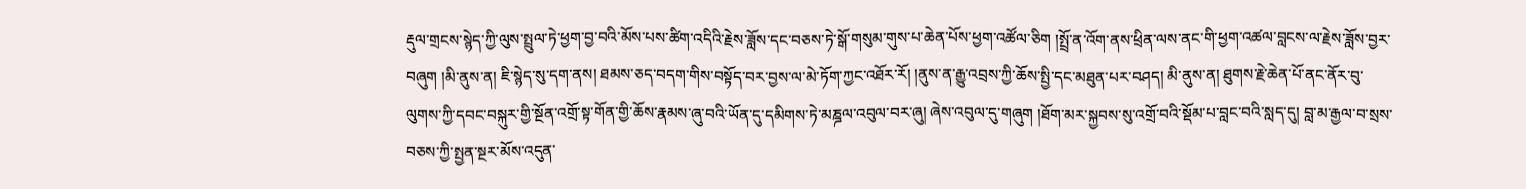རྡུལ་གྲངས་སྙེད་ཀྱི་ལུས་སྤྲུལ་ཏེ་ཕྱག་བྱ་བའི་མོས་པས་ཚིག་འདིའི་རྗེས་ཟློས་དང་བཅས་ཏེ་སྒོ་གསུམ་གུས་པ་ཆེན་པོས་ཕྱག་འཚོལ་ཅིག །སྤྲོ་ན་འོག་ནས་ཕྲིན་ལས་ནང་གི་ཕྱག་འཚལ་བླངས་ལ་རྗེས་ཟློས་བྱར་བཞུག །མི་ནུས་ན། ཇི་སྙེད་སུ་དག་ནས། ཐམས་ཅད་བདག་གིས་བསྟོད་བར་བྱས་ལ་མེ་ཏོག་ཀྱང་འཐོར་རོ། །ནུས་ན་རྒྱུ་འབྲས་ཀྱི་ཆོས་སྤྱི་དང་མཐུན་པར་བཤད། མི་ནུས་ན། ཐུགས་རྗེ་ཆེན་པོ་ནང་ནོར་བུ་ལུགས་ཀྱི་དབང་བསྐུར་གྱི་སྔོན་འགྲོ་སྟ་གོན་གྱི་ཆོས་རྣམས་ཞུ་བའི་ཡོན་དུ་དམིགས་ཏེ་མཎྜལ་འབུལ་བར་ཞུ། ཞེས་འབུལ་དུ་གཞུག །ཐོག་མར་སྐྱབས་སུ་འགྲོ་བའི་སྡོམ་པ་བླང་བའི་སླད་དུ། བླ་མ་རྒྱལ་བ་སྲས་བཅས་ཀྱི་སྤྱན་སྔར་མོས་འདུན་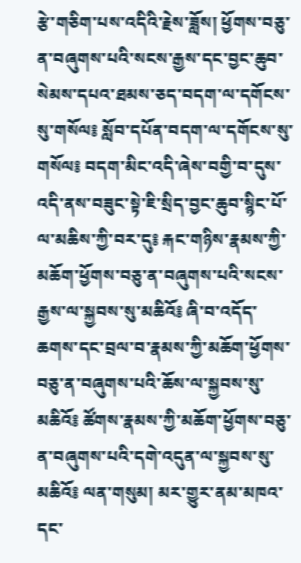རྩེ་གཅིག་པས་འདིའི་རྗེས་ཟློས། ཕྱོགས་བཅུ་ན་བཞུགས་པའི་སངས་རྒྱས་དང་བྱང་ཆུབ་སེམས་དཔའ་ཐམས་ཅད་བདག་ལ་དགོངས་སུ་གསོལ༔ སློབ་དཔོན་བདག་ལ་དགོངས་སུ་གསོལ༔ བདག་མིང་འདི་ཞེས་བགྱི་བ་དུས་འདི་ནས་བཟུང་སྟེ་ཇི་སྲིད་བྱང་ཆུབ་སྙིང་པོ་ལ་མཆིས་ཀྱི་བར་དུ༔ རྐང་གཉིས་རྣམས་ཀྱི་མཆོག་ཕྱོགས་བཅུ་ན་བཞུགས་པའི་སངས་རྒྱས་ལ་སྐྱབས་སུ་མཆིའོ༔ ཞི་བ་འདོད་ཆགས་དང་བྲལ་བ་རྣམས་ཀྱི་མཆོག་ཕྱོགས་བཅུ་ན་བཞུགས་པའི་ཆོས་ལ་སྐྱབས་སུ་མཆིའོ༔ ཚོགས་རྣམས་ཀྱི་མཆོག་ཕྱོགས་བཅུ་ན་བཞུགས་པའི་དགེ་འདུན་ལ་སྐྱབས་སུ་མཆིའོ༔ ལན་གསུམ། མར་གྱུར་ནམ་མཁའ་དང་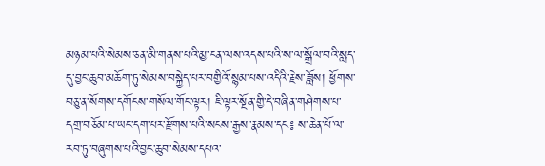མཉམ་པའི་སེམས་ཅན་མི་གནས་པའི་མྱ་ངན་ལས་འདས་པའི་ས་ལ་སྒྲོལ་བའི་སླད་དུ་བྱང་ཆུབ་མཆོག་ཏུ་སེམས་བསྐྱེད་པར་བགྱིའོ་སྙམ་པས་འདིའི་རྗེས་ཟློས། ཕྱོགས་བཅུ་ན་སོགས་དགོངས་གསོལ་གོང་ལྟར། ཇི་ལྟར་སྔོན་གྱི་དེ་བཞིན་གཤེགས་པ་དགྲ་བཅོམ་པ་ཡང་དག་པར་རྫོགས་པའི་སངས་རྒྱས་རྣམས་དང༔ ས་ཆེན་པོ་ལ་རབ་ཏུ་བཞུགས་པའི་བྱང་ཆུབ་སེམས་དཔའ་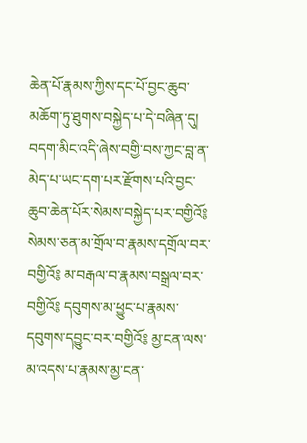ཆེན་པོ་རྣམས་ཀྱིས་དང་པོ་བྱང་ཆུབ་མཆོག་ཏུ་ཐུགས་བསྐྱེད་པ་དེ་བཞིན་དུ། བདག་མིང་འདི་ཞེས་བགྱི་བས་ཀྱང་བླ་ན་མེད་པ་ཡང་དག་པར་རྫོགས་པའི་བྱང་ཆུབ་ཆེན་པོར་སེམས་བསྐྱེད་པར་བགྱིའོ༔ སེམས་ཅན་མ་གྲོལ་བ་རྣམས་དགྲོལ་བར་བགྱིའོ༔ མ་བརྒལ་བ་རྣམས་བསྒྲལ་བར་བགྱིའོ༔ དབུགས་མ་ཕྱུང་པ་རྣམས་དབུགས་དབྱུང་བར་བགྱིའོ༔ མྱ་ངན་ལས་མ་འདས་པ་རྣམས་མྱ་ངན་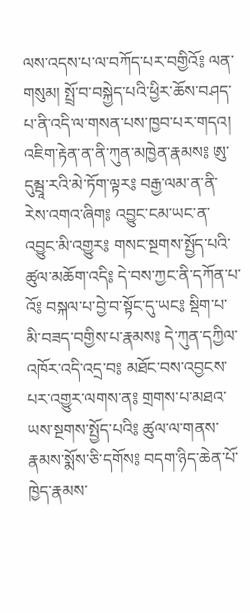ལས་འདས་པ་ལ་བཀོད་པར་བགྱིའོ༔ ལན་གསུམ། སྤྲོ་བ་བསྐྱེད་པའི་ཕྱིར་ཆོས་བཤད་པ་ནི་འདི་ལ་གསན་པས་ཁྱབ་པར་གདའ། འཇིག་རྟེན་ན་ནི་ཀུན་མཁྱེན་རྣམས༔ ཨུ་དུམྦཱ་རའི་མེ་ཏོག་ལྟར༔ བརྒྱ་ལམ་ན་ནི་རེས་འགའ་ཞིག༔ འབྱུང་ངམ་ཡང་ན་འབྱུང་མི་འགྱུར༔ གསང་སྔགས་སྤྱོད་པའི་ཚུལ་མཆོག་འདི༔ དེ་བས་ཀྱང་ནི་དཀོན་པ་འོ༔ བསྐལ་པ་བྱེ་བ་སྟོང་དུ་ཡང༔ སྡིག་པ་མི་བཟད་བགྱིས་པ་རྣམས༔ དེ་ཀུན་དཀྱིལ་འཁོར་འདི་འདྲ་བ༔ མཐོང་བས་འབྱངས་པར་འགྱུར་ལགས་ན༔ གྲགས་པ་མཐའ་ཡས་སྔགས་སྤྱོད་པའི༔ ཚུལ་ལ་གནས་རྣམས་སྨོས་ཅི་དགོས༔ བདག་ཉིད་ཆེན་པོ་ཁྱེད་རྣམས་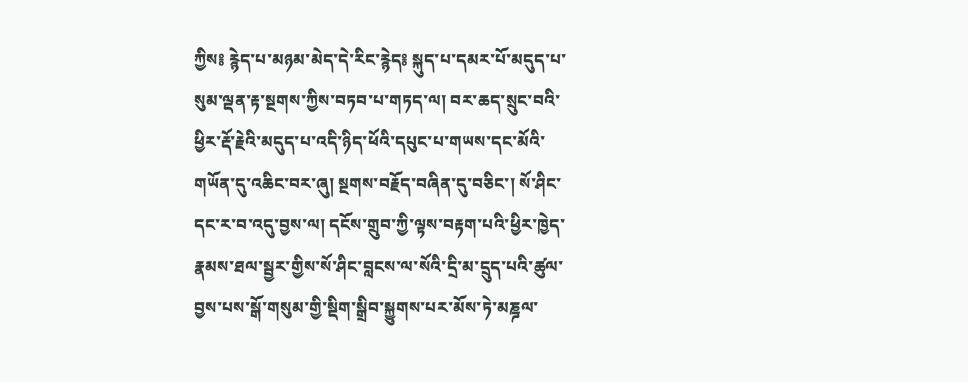ཀྱིས༔ རྙེད་པ་མཉམ་མེད་དེ་རིང་རྙེད༔ སྐུད་པ་དམར་པོ་མདུད་པ་སུམ་ལྡན་རྟ་སྔགས་ཀྱིས་བཏབ་པ་གཏད་ལ། བར་ཆད་སྲུང་བའི་ཕྱིར་རྡོ་རྗེའི་མདུད་པ་འདི་ཉིད་ཕོའི་དཔུང་པ་གཡས་དང་མོའི་གཡོན་དུ་འཆིང་བར་ཞུ། སྔགས་བརྗོད་བཞིན་དུ་བཅིང་། སོ་ཤིང་དང་ར་བ་འདུ་བྱས་ལ། དངོས་གྲུབ་ཀྱི་ལྟས་བརྟག་པའི་ཕྱིར་ཁྱེད་རྣམས་ཐལ་སྦྱར་གྱིས་སོ་ཤིང་བླངས་ལ་སོའི་དྲི་མ་དྲུད་པའི་ཚུལ་བྱས་པས་སྒོ་གསུམ་གྱི་སྡིག་སྒྲིབ་སྐྱུགས་པར་མོས་ཏེ་མཎྜལ་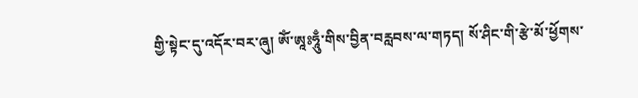གྱི་སྟེང་དུ་འདོར་བར་ཞུ། ཨོཾ་ཨཱཿཧཱུྃ་གིས་བྱིན་བརླབས་ལ་གཏད། སོ་ཤིང་གི་རྩེ་མོ་ཕྱོགས་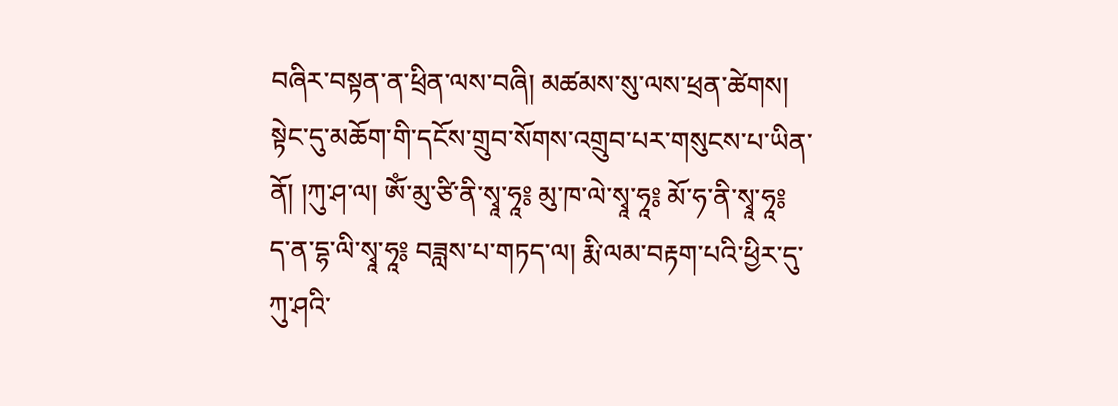བཞིར་བསྟན་ན་ཕྲིན་ལས་བཞི། མཚམས་སུ་ལས་ཕྲན་ཚེགས། སྟེང་དུ་མཆོག་གི་དངོས་གྲུབ་སོགས་འགྲུབ་པར་གསུངས་པ་ཡིན་ནོ། །ཀུ་ཤ་ལ། ཨོཾ་མུ་ཙི་ནི་སྭཱ་ཧཱ༔ མུ་ཁ་ལེ་སྭཱ་ཧཱ༔ མོ་ཧ་ནི་སྭཱ་ཧཱ༔ ད་ན་དྷ་ལི་སྭཱ་ཧཱ༔ བཟླས་པ་གཏད་ལ། རྨི་ལམ་བརྟག་པའི་ཕྱིར་དུ་ཀུ་ཤའི་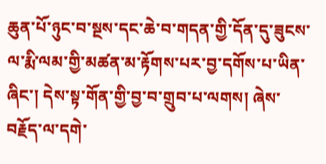ཆུན་པོ་ཉུང་བ་སྔས་དང་ཆེ་བ་གདན་གྱི་དོན་དུ་ཟུངས་ལ་རྨི་ལམ་གྱི་མཚན་མ་རྟོགས་པར་བྱ་དགོས་པ་ཡིན་ཞིང་། དེས་སྟ་གོན་གྱི་བྱ་བ་གྲུབ་པ་ལགས། ཞེས་བརྗོད་ལ་དགེ་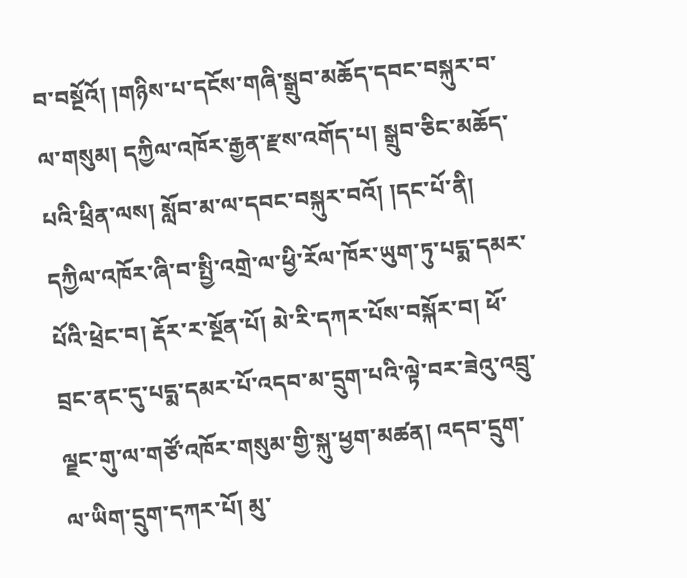བ་བསྔོའོ། །གཉིས་པ་དངོས་གཞི་སྒྲུབ་མཆོད་དབང་བསྐུར་བ་ལ་གསུམ། དཀྱིལ་འཁོར་རྒྱན་རྫས་འགོད་པ། སྒྲུབ་ཅིང་མཆོད་པའི་ཕྲིན་ལས། སློབ་མ་ལ་དབང་བསྐུར་བའོ། །དང་པོ་ནི། དཀྱིལ་འཁོར་ཞི་བ་སྤྱི་འགྲེ་ལ་ཕྱི་རོལ་ཁོར་ཡུག་ཏུ་པདྨ་དམར་པོའི་ཕྲེང་བ། རྡོར་ར་སྔོན་པོ། མེ་རི་དཀར་པོས་བསྐོར་བ། ཕོ་བྲང་ནང་དུ་པདྨ་དམར་པོ་འདབ་མ་དྲུག་པའི་ལྟེ་བར་ཟེའུ་འབྲུ་ལྗང་གུ་ལ་གཙོ་འཁོར་གསུམ་གྱི་སྐུ་ཕྱག་མཚན། འདབ་དྲུག་ལ་ཡིག་དྲུག་དཀར་པོ། མུ་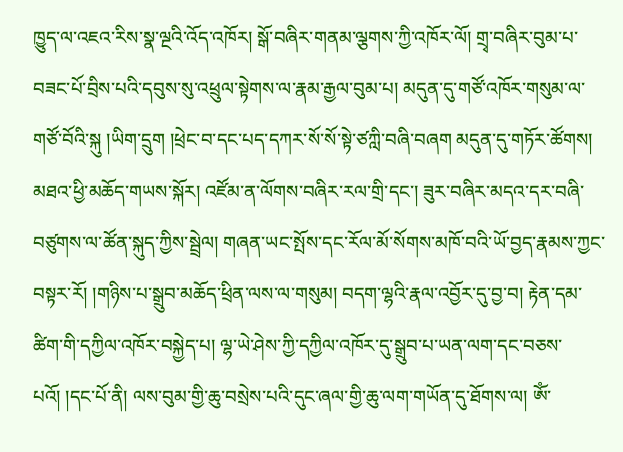ཁྱུད་ལ་འཇའ་རིས་སྣ་ལྔའི་འོད་འཁོར། སྒོ་བཞིར་གནམ་ལྕགས་ཀྱི་འཁོར་ལོ། གྲྭ་བཞིར་བུམ་པ་བཟང་པོ་བྲིས་པའི་དབུས་སུ་འཕྲུལ་སྟེགས་ལ་རྣམ་རྒྱལ་བུམ་པ། མདུན་དུ་གཙོ་འཁོར་གསུམ་ལ་གཙོ་བོའི་སྐུ །ཡིག་དྲུག །ཕྲེང་བ་དང་པད་དཀར་སོ་སོ་སྟེ་ཙཀླི་བཞི་བཞག མདུན་དུ་གཏོར་ཚོགས། མཐའ་ཕྱི་མཆོད་གཡས་སྐོར། འཛོམ་ན་ལོགས་བཞིར་རལ་གྲི་དང་། ཟུར་བཞིར་མདའ་དར་བཞི་བཙུགས་ལ་ཚོན་སྐུད་ཀྱིས་སྦྲེལ། གཞན་ཡང་སྤོས་དང་རོལ་མོ་སོགས་མཁོ་བའི་ཡོ་བྱད་རྣམས་ཀྱང་བསྟར་རོ། །གཉིས་པ་སྒྲུབ་མཆོད་ཕྲིན་ལས་ལ་གསུམ། བདག་ལྷའི་རྣལ་འབྱོར་དུ་བྱ་བ། རྟེན་དམ་ཚིག་གི་དཀྱིལ་འཁོར་བསྐྱེད་པ། ལྷ་ཡེ་ཤེས་ཀྱི་དཀྱིལ་འཁོར་དུ་སྒྲུབ་པ་ཡན་ལག་དང་བཅས་པའོ། །དང་པོ་ནི། ལས་བུམ་གྱི་ཆུ་བསྲེས་པའི་དུང་ཞལ་གྱི་ཆུ་ལག་གཡོན་དུ་ཐོགས་ལ། ཨོཾ་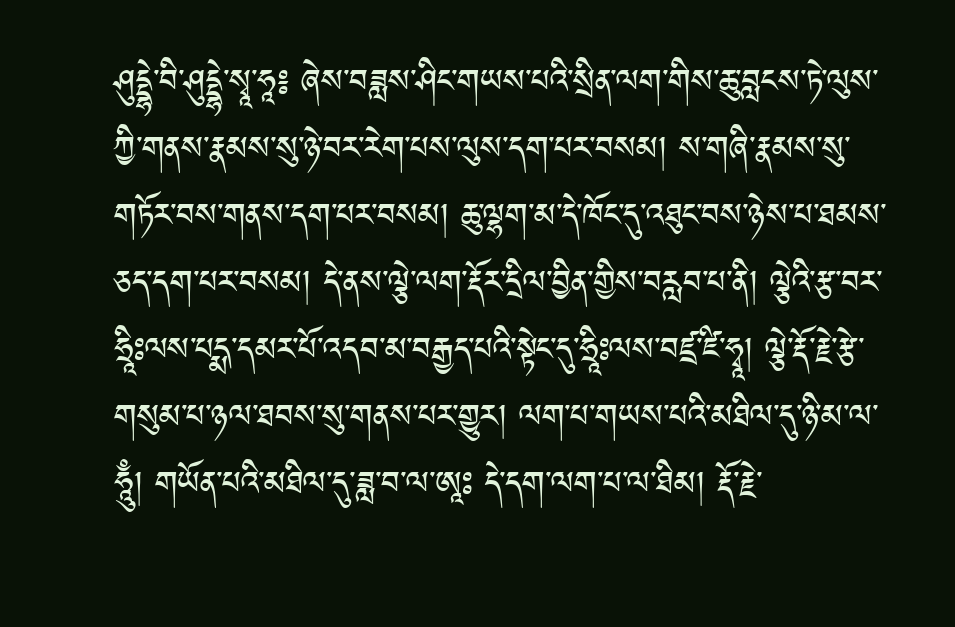ཤུདྡྷེ་བི་ཤུདྡྷེ་སྭཱ་ཧཱ༔ ཞེས་བཟླས་ཤིང་གཡས་པའི་སྲིན་ལག་གིས་ཆུ་བླངས་ཏེ་ལུས་ཀྱི་གནས་རྣམས་སུ་ཉེ་བར་རེག་པས་ལུས་དག་པར་བསམ། ས་གཞི་རྣམས་སུ་གཏོར་བས་གནས་དག་པར་བསམ། ཆུ་ལྷག་མ་དེ་ཁོང་དུ་འཐུང་བས་ཉེས་པ་ཐམས་ཅད་དག་པར་བསམ། དེ་ནས་ལྕེ་ལག་རྡོར་དྲིལ་བྱིན་གྱིས་བརླབ་པ་ནི། ལྕེའི་རྩ་བར་ཧྲཱིཿལས་པདྨ་དམར་པོ་འདབ་མ་བརྒྱད་པའི་སྟེང་དུ་ཧྲཱིཿལས་བཛྲ་ཛི་ཧྭཱ། ལྕེ་རྡོ་རྗེ་རྩེ་གསུམ་པ་ཉལ་ཐབས་སུ་གནས་པར་གྱུར། ལག་པ་གཡས་པའི་མཐིལ་དུ་ཉི་མ་ལ་ཧཱུྃ། གཡོན་པའི་མཐིལ་དུ་ཟླ་བ་ལ་ཨཱཿ དེ་དག་ལག་པ་ལ་ཐིམ། རྡོ་རྗེ་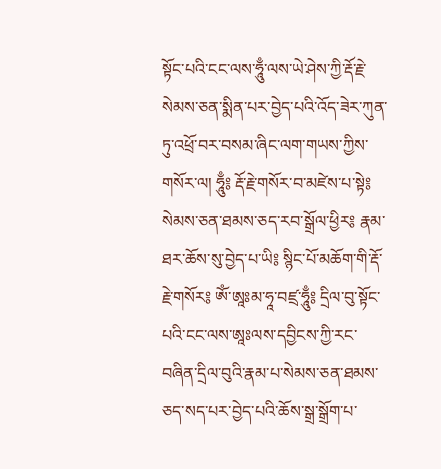སྟོང་པའི་ངང་ལས་ཧཱུྃ་ལས་ཡེ་ཤེས་ཀྱི་རྡོ་རྗེ་སེམས་ཅན་སྨིན་པར་བྱེད་པའི་འོད་ཟེར་ཀུན་ཏུ་འཕྲོ་བར་བསམ་ཞིང་ལག་གཡས་ཀྱིས་གསོར་ལ། ཧཱུྃ༔ རྡོ་རྗེ་གསོར་བ་མཛེས་པ་སྟེ༔ སེམས་ཅན་ཐམས་ཅད་རབ་སྒྲོལ་ཕྱིར༔ རྣམ་ཐར་ཆོས་སུ་བྱེད་པ་ཡི༔ སྙིང་པོ་མཆོག་གི་རྡོ་རྗེ་གསོར༔ ཨོཾ་ཨཱཿམ་ཧཱ་བཛྲ་ཧཱུྃ༔ དྲིལ་བུ་སྟོང་པའི་ངང་ལས་ཨཱཿལས་དབྱིངས་ཀྱི་རང་བཞིན་དྲིལ་བུའི་རྣམ་པ་སེམས་ཅན་ཐམས་ཅད་སད་པར་བྱེད་པའི་ཆོས་སྒྲ་སྒྲོག་པ་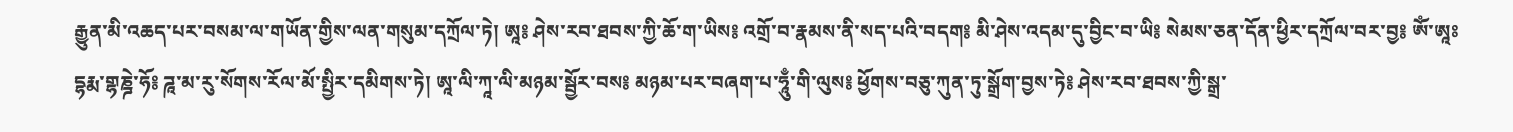རྒྱུན་མི་འཆད་པར་བསམ་ལ་གཡོན་གྱིས་ལན་གསུམ་དཀྲོལ་ཏེ། ཨཱ༔ ཤེས་རབ་ཐབས་ཀྱི་ཆོ་ག་ཡིས༔ འགྲོ་བ་རྣམས་ནི་སད་པའི་བདག༔ མི་ཤེས་འདམ་དུ་བྱིང་བ་ཡི༔ སེམས་ཅན་དོན་ཕྱིར་དཀྲོལ་བར་བྱ༔ ཨོཾ་ཨཱཿདྷརྨ་གྷཎྜེ་ཧོ༔ ཌཱ་མ་རུ་སོགས་རོལ་མོ་སྤྱིར་དམིགས་ཏེ། ཨཱ་ལི་ཀཱ་ལི་མཉམ་སྦྱོར་བས༔ མཉམ་པར་བཞག་པ་ཧཱུྃ་གི་ལུས༔ ཕྱོགས་བཅུ་ཀུན་ཏུ་སྒྲོག་བྱས་ཏེ༔ ཤེས་རབ་ཐབས་ཀྱི་སྒྲ་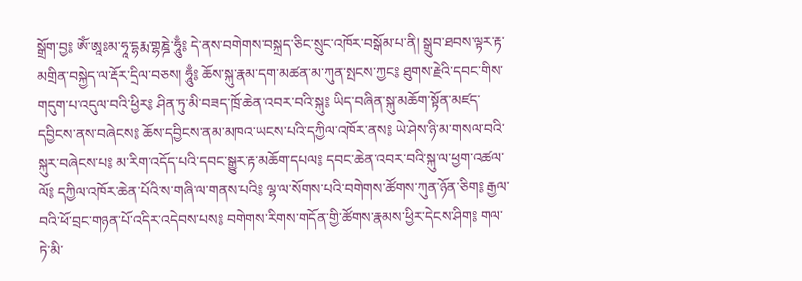སྒྲོག་བྱ༔ ཨོཾ་ཨཱཿམ་ཧཱ་དྷརྨ་གྷཎྜེ་ཧཱུྃ༔ དེ་ནས་བགེགས་བསྐྲད་ཅིང་སྲུང་འཁོར་བསྒོམ་པ་ནི། སྒྲུབ་ཐབས་ལྟར་རྟ་མགྲིན་བསྐྱེད་ལ་རྡོར་དྲིལ་བཅས། ཧཱུྃ༔ ཆོས་སྐུ་རྣམ་དག་མཚན་མ་ཀུན་སྤངས་ཀྱང༔ ཐུགས་རྗེའི་དབང་གིས་གདུག་པ་འདུལ་བའི་ཕྱིར༔ ཤིན་ཏུ་མི་བཟད་ཁྲོ་ཆེན་འབར་བའི་སྐུ༔ ཡིད་བཞིན་སྐུ་མཆོག་སྟོན་མཛད་དབྱིངས་ནས་བཞེངས༔ ཆོས་དབྱིངས་ནམ་མཁའ་ཡངས་པའི་དཀྱིལ་འཁོར་ནས༔ ཡེ་ཤེས་ཉི་མ་གསལ་བའི་སྐུར་བཞེངས་པ༔ མ་རིག་འདོད་པའི་དབང་སྒྱུར་རྟ་མཆོག་དཔལ༔ དབང་ཆེན་འབར་བའི་སྐུ་ལ་ཕྱག་འཚལ་ལོ༔ དཀྱིལ་འཁོར་ཆེན་པོའི་ས་གཞི་ལ་གནས་པའི༔ ལྷ་ལ་སོགས་པའི་བགེགས་ཚོགས་ཀུན་ཉོན་ཅིག༔ རྒྱལ་བའི་ཕོ་བྲང་གཉན་པོ་འདིར་འདེབས་པས༔ བགེགས་རིགས་གདོན་གྱི་ཚོགས་རྣམས་ཕྱིར་དེངས་ཤིག༔ གལ་ཏེ་མི་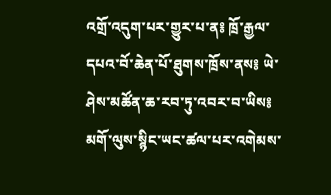འགྲོ་འདུག་པར་གྱུར་པ་ན༔ ཁྲོ་རྒྱལ་དཔའ་བོ་ཆེན་པོ་ཐུགས་ཁྲོས་ནས༔ ཡེ་ཤེས་མཚོན་ཆ་རབ་ཏུ་འབར་བ་ཡིས༔ མགོ་ལུས་སྙིང་ཡང་ཚལ་པར་འགེམས་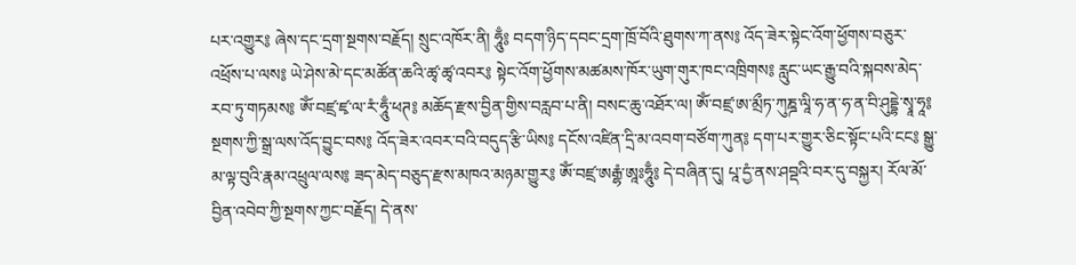པར་འགྱུར༔ ཞེས་དང་དྲག་སྔགས་བརྗོད། སྲུང་འཁོར་ནི། ཧཱུྃ༔ བདག་ཉིད་དབང་དྲག་ཁྲོ་བོའི་ཐུགས་ཀ་ནས༔ འོད་ཟེར་སྟེང་འོག་ཕྱོགས་བཅུར་འཕྲོས་པ་ལས༔ ཡེ་ཤེས་མེ་དང་མཚོན་ཆའི་ཚྭ་ཚྭ་འབར༔ སྟེང་འོག་ཕྱོགས་མཚམས་ཁོར་ཡུག་གུར་ཁང་འཁྲིགས༔ རླུང་ཡང་རྒྱུ་བའི་སྐབས་མེད་རབ་ཏུ་གཏམས༔ ཨོཾ་བཛྲ་ཛྭ་ལ་རཾ་ཧཱུྃ་ཕཊ༔ མཆོད་རྫས་བྱིན་གྱིས་བརླབ་པ་ནི། བསང་ཆུ་འཐོར་ལ། ཨོཾ་བཛྲ་ཨ་མྲྀཏ་ཀུཎྜ་ལཱི་ཧ་ན་ཧ་ན་བི་ཤུདྡྷེ་སྭཱ་ཧཱ༔ སྔགས་ཀྱི་སྒྲ་ལས་འོད་བྱུང་བས༔ འོད་ཟེར་འབར་བའི་བདུད་རྩི་ཡིས༔ དངོས་འཛིན་དྲི་མ་འབག་བཙོག་ཀུན༔ དག་པར་གྱུར་ཅིང་སྟོང་པའི་ངང༔ སྒྱུ་མ་ལྟ་བུའི་རྣམ་འཕྲུལ་ལས༔ ཟད་མེད་བཅུད་རྫས་མཁའ་མཉམ་གྱུར༔ ཨོཾ་བཛྲ་ཨརྒྷཾ་ཨཱཿཧཱུྃ༔ དེ་བཞིན་དུ། པཱ་དྱཾ་ནས་ཤབྡའི་བར་དུ་བསྐྱར། རོལ་མོ་བྱིན་འབེབ་ཀྱི་སྔགས་ཀྱང་བརྗོད། དེ་ནས་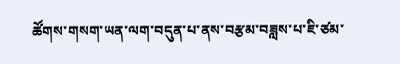ཚོགས་གསག་ཡན་ལག་བདུན་པ་ནས་བརྩམ་བཟླས་པ་ཇི་ཙམ་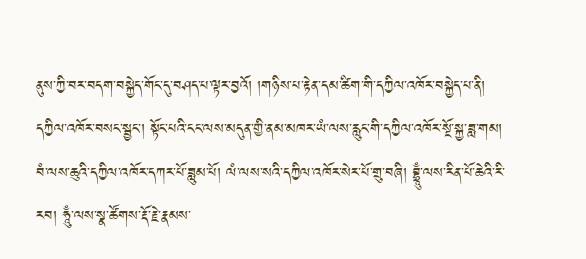ནུས་ཀྱི་བར་བདག་བསྐྱེད་གོང་དུ་བཤད་པ་ལྟར་བྱའོ། །གཉིས་པ་རྟེན་དམ་ཚིག་གི་དཀྱིལ་འཁོར་བསྐྱེད་པ་ནི། དཀྱིལ་འཁོར་བསང་སྦྱང་། སྟོང་པའི་ངང་ལས་མདུན་གྱི་ནམ་མཁར་ཡཾ་ལས་རླུང་གི་དཀྱིལ་འཁོར་སྔོ་སྐྱ་ཟླ་གམ། བཾ་ལས་ཆུའི་དཀྱིལ་འཁོར་དཀར་པོ་ཟླུམ་པོ། ལཾ་ལས་སའི་དཀྱིལ་འཁོར་སེར་པོ་གྲུ་བཞི། བྷྲཱུྃ་ལས་རིན་པོ་ཆེའི་རི་རབ། ཧཱུྃ་ལས་སྣ་ཚོགས་རྡོ་རྗེ་རྣམས་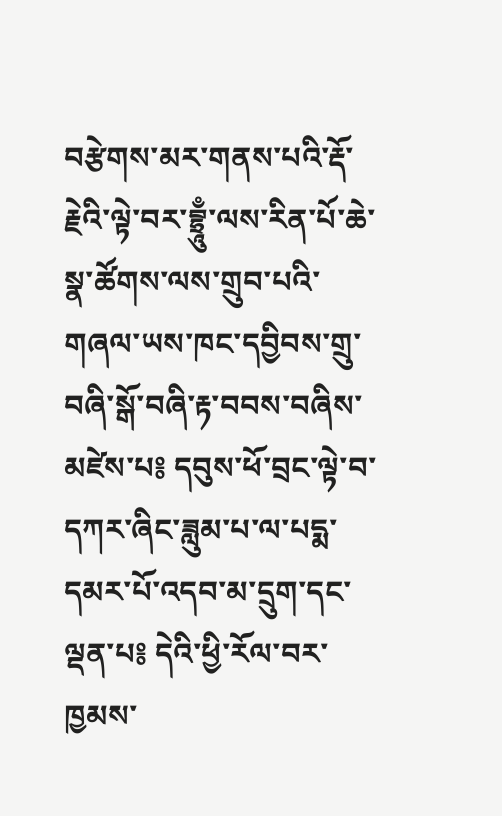བརྩེགས་མར་གནས་པའི་རྡོ་རྗེའི་ལྟེ་བར་བྷྲཱུྃ་ལས་རིན་པོ་ཆེ་སྣ་ཚོགས་ལས་གྲུབ་པའི་གཞལ་ཡས་ཁང་དབྱིབས་གྲུ་བཞི་སྒོ་བཞི་རྟ་བབས་བཞིས་མཛེས་པ༔ དབུས་ཕོ་བྲང་ལྟེ་བ་དཀར་ཞིང་ཟླུམ་པ་ལ་པདྨ་དམར་པོ་འདབ་མ་དྲུག་དང་ལྡན་པ༔ དེའི་ཕྱི་རོལ་བར་ཁྱམས་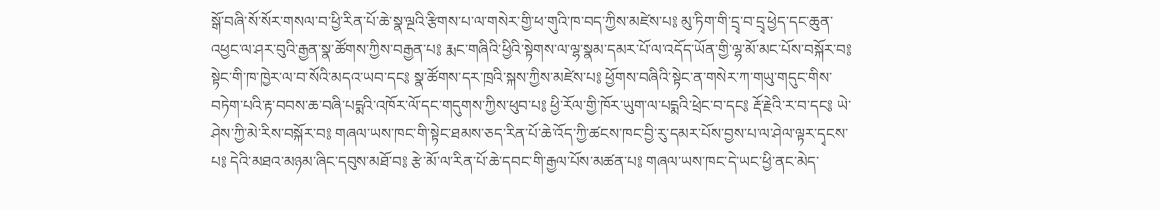སྒོ་བཞི་སོ་སོར་གསལ་བ་ཕྱི་རིན་པོ་ཆེ་སྣ་ལྔའི་རྩིགས་པ་ལ་གསེར་གྱི་ཕ་གུའི་ཁ་བད་ཀྱིས་མཛེས་པ༔ མུ་ཏིག་གི་དྲྭ་བ་དྲྭ་ཕྱེད་དང་ཆུན་འཕྱང་ལ་ཤར་བུའི་རྒྱན་སྣ་ཚོགས་ཀྱིས་བརྒྱན་པ༔ རྨང་གཞིའི་ཕྱིའི་སྟེགས་ལ་ལྷ་སྣམ་དམར་པོ་ལ་འདོད་ཡོན་གྱི་ལྷ་མོ་མང་པོས་བསྐོར་བ༔ སྟེང་གི་ཁ་ཁྱེར་ལ་བ་སོའི་མདའ་ཡབ་དང༔ སྣ་ཚོགས་དར་ཁྲའི་སྐས་ཀྱིས་མཛེས་པ༔ ཕྱོགས་བཞིའི་སྟེང་ན་གསེར་ཀ་གཡུ་གདུང་གིས་བཏེག་པའི་རྟ་བབས་ཆ་བཞི་པདྨའི་འཁོར་ལོ་དང་གདུགས་ཀྱིས་ཕུབ་པ༔ ཕྱི་རོལ་གྱི་ཁོར་ཡུག་ལ་པདྨའི་ཕྲེང་བ་དང༔ རྡོ་རྗེའི་ར་བ་དང༔ ཡེ་ཤེས་ཀྱི་མེ་རིས་བསྐོར་བ༔ གཞལ་ཡས་ཁང་གི་སྟེང་ཐམས་ཅད་རིན་པོ་ཆེ་འོད་ཀྱི་ཚངས་ཁང་བྱི་རུ་དམར་པོས་བྱས་པ་ལ་ཤེལ་ལྟར་དྭངས་པ༔ དེའི་མཐའ་མཉམ་ཞིང་དབུས་མཐོ་བ༔ རྩེ་མོ་ལ་རིན་པོ་ཆེ་དབང་གི་རྒྱལ་པོས་མཚན་པ༔ གཞལ་ཡས་ཁང་དེ་ཡང་ཕྱི་ནང་མེད་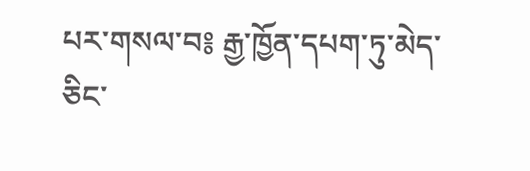པར་གསལ་བ༔ རྒྱ་ཁྱོན་དཔག་ཏུ་མེད་ཅིང་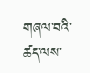གཞལ་བའི་ཚད་ལས་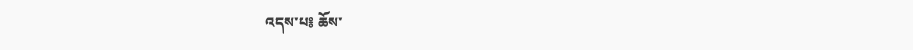འདས་པ༔ ཆོས་